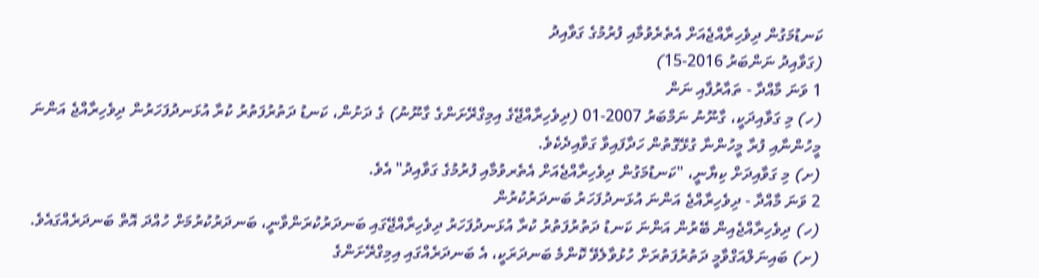ކަނޑުމަގުން ދިވެހިރާއްޖެއަށް އެތެރެވުމާއި ފުރުމުގެ ގަވާއިދު
(ގަވާއިދު ނަންބަރު 2016-15)
1 ވަނަ މާއްދާ - ތައާރުފާއި ނަން
(ހ) މި ގަވާއިދަކީ، ގާނޫނު ނަމްބަރު 2007-01 (ދިވެހިރާއްޖޭގެ އިމިގްރޭށަންގެ ގާނޫނު) ގެ ދަށުން، ކަނޑު ދަތުރުފަތުރު ކުރާ އުޅަނދުފަހަރުން ދިވެހިރާއްޖެ އަންނަ މީހުންނާއި ފުރާ މީހުންނާ ގުޅޭގޮތުން ހަދާފައިވާ ގަވާއިދެކެވެ.
(ށ) މި ގަވާއިދަށް ކިޔާނީ، "ކަނޑުމަގުން ދިވެހިރާއްޖެއަށް އެތެރވުމާއި ފުރުމުގެ ގަވާއިދު" އެވެ.
2 ވަނަ މާއްދާ - ދިވެހިރާއްޖެ އަންނަ އުޅަނދުފަހަރު ބަނދަރުކުރުން
(ހ) ދިވެހިރާއްޖެއިން ބޭރުން އަންނަ ކަނޑު ދަތުރުފަތުރު ކުރާ އުޅަނދުފަހަރު ދިވެހިރާއްޖޭގައި ބަނދަރުކުރަންވާނީ، ބަނދަރުކުރުމަށް ހުއްދަ އޮތް ބަނދަރެއްގައެވެ.
(ށ) ބައިނަލްއަގްވާމީ ދަތުރުފަތުރަށް ހުޅުވާލެވޭ ކޮންމެ ބަނދަރަކީ، އެ ބަނދަރެއްގައި އިމިގްރޭށަންގެ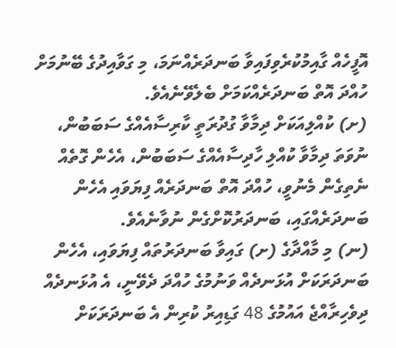އޮފީހެއް ގާއިމުކުރެވިފައިވާ ބަނދަރެއްނަމަ، މި ގަވާއިދުގެ ބޭނުމަށް ހުއްދަ އޮތް ބަނދަރެއްކަމަށް ބެލެވޭނެއެވެ.
(ށ) ކުއްލިއަކަށް ދިމާވާ ގުދުރަތީ ކާރިސާއެއްގެ ސަބަބުން، ނުވަތަ ދިމާވާ ކުއްލި ހާދިސާއެއްގެ ސަބަބުން، އެހެން ގޮތެއް ނެތިގެން މެނުވީ، ހުއްދަ އޮތް ބަނދަރެއް ފިޔަވައި އެހެން ބަނދަރެއްގައި، ބަނދަރުކޮށްގެން ނުވާނެއެވެ.
(ނ) މި މާއްދާގެ (ށ) ގައިވާ ބަނދަރުތައް ފިޔަވައި، އެހެން ބަނދަރަކަށް އުޅަނދެއް ވަނުމުގެ ހުއްދަ ދެވޭނީ، އެ އުޅަނދެއް ދިވެހިރާއްޖެ އައުމުގެ 48 ގަޑިއިރު ކުރިން އެ ބަނދަރަކަށް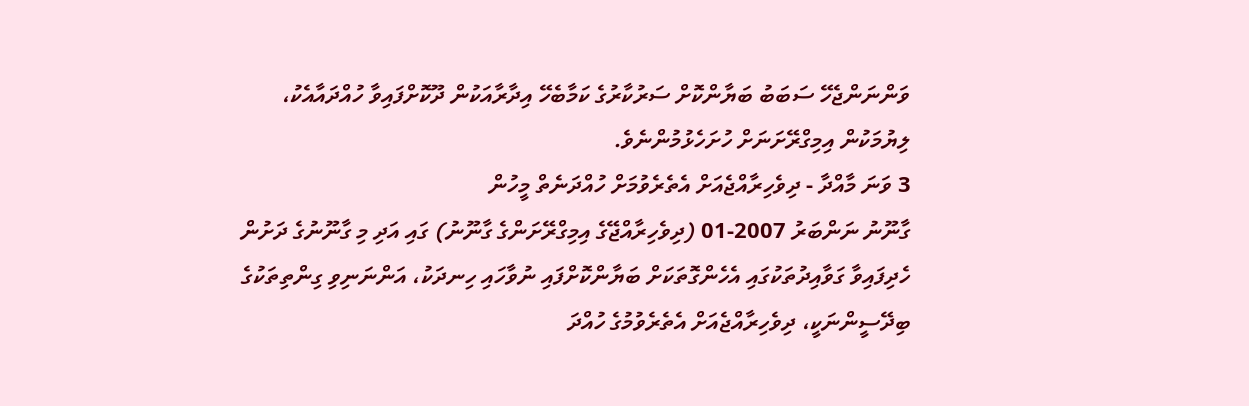ވަންނަންޖެހޭ ސަބަބު ބަޔާންކޮށް ސަރުކާރުގެ ކަމާބެހޭ އިދާރާއަކުން ދޫކޮށްފައިވާ ހުއްދައާއެކު، ލިޔުމަކުން އިމިގްރޭށަނަށް ހުށަހެޅުމުންނެވެ.
3 ވަނަ މާއްދާ - ދިވެހިރާއްޖެއަށް އެތެރެވުމަށް ހުއްދަނެތް މީހުން
ގާނޫނު ނަންބަރު 2007-01 (ދިވެހިރާއްޖޭގެ އިމިގްރޭށަންގެ ގާނޫނު) ގައި އަދި މި ގާނޫނުގެ ދަށުން ހެދިފައިވާ ގަވާއިދުތަކުގައި އެހެންގޮތަކަށް ބަޔާންކޮށްފައި ނުވާހައި ހިނދަކު، އަންނަނިވި ގިންތިތަކުގެ ބިދޭސީންނަކީ، ދިވެހިރާއްޖެއަށް އެތެރެވުމުގެ ހުއްދަ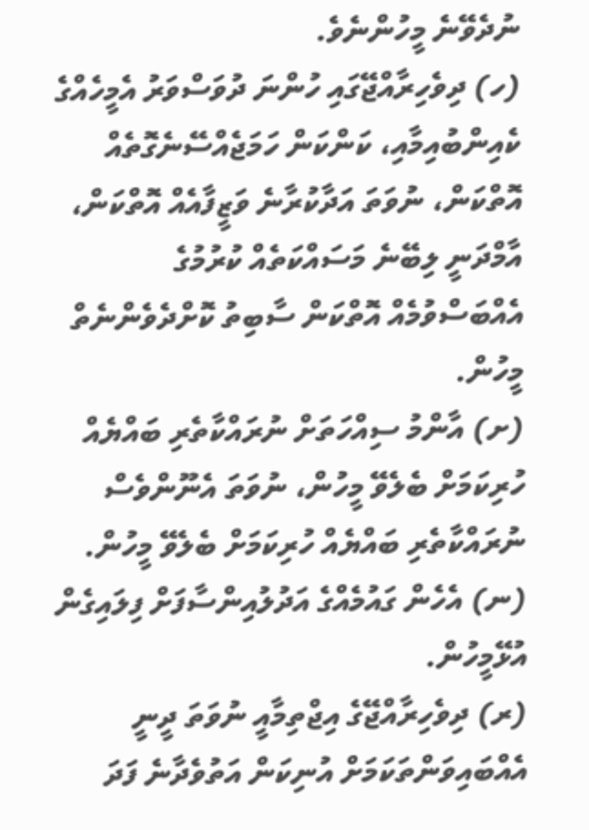ނުދެވޭނެ މީހުންނެވެ.
(ހ) ދިވެހިރާއްޖޭގައި ހުންނަ ދުވަސްވަރު އެމީހެއްގެ ކެއިންބުއިމާއި، ކަންކަން ހަމަޖެއްސޭނެގޮތެއް އޮތްކަން، ނުވަތަ އަދާކުރާނެ ވަޒީފާއެއް އޮތްކަން، އާމްދަނީ ލިބޭނެ މަސައްކަތެއް ކުރުމުގެ އެއްބަސްވުމެއް އޮތްކަން ސާބިތު ކޮށްދެވެންނެތް މީހުން.
(ށ) އާންމު ސިއްހަތަށް ނުރައްކާތެރި ބައްޔެއް ހުރިކަމަށް ބެލެވޭ މީހުން، ނުވަތަ އެނޫންވެސް ނުރައްކާތެރި ބައްޔެއް ހުރިކަމަށް ބެލެވޭ މީހުން.
(ނ) އެހެން ގައުމެއްގެ އަދުލުއިންސާފަށް ފިލައިގެން އުޅޭމީހުން.
(ރ) ދިވެހިރާއްޖޭގެ އިޖްތިމާއީ ނުވަތަ ދީނީ އެއްބައިވަންތަކަމަށް އުނިކަން އަތުވެދާނެ ފަދަ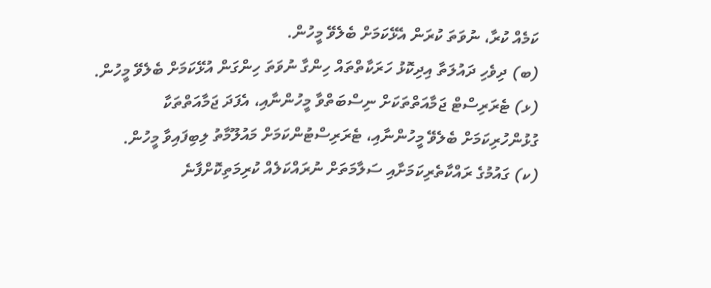ކަމެއް ކުރާ، ނުވަތަ ކުރަން އެޅޭކަމަށް ބެލެވޭ މީހުން.
(ބ) ދިވެހި ދައުލަތާ އިދިކޮޅު ހަރަކާތްތައް ހިންގާ ނުވަތަ ހިންގަން އުޅޭކަމަށް ބެލެވޭ މީހުން.
(ޅ) ޓެރަރިސްޓް ޖަމާއަތްތަކަށް ނިސްބަތްވާ މީހުންނާއި، އެފަދަ ޖަމާއަތްތަކާ ގުޅުންހުރިކަމަށް ބެލެވޭ މީހުންނާއި، ޓެރަރިސްޓުންކަމަށް މައުލޫމާތު ލިބިފައިވާ މީހުން.
(ކ) ގައުމުގެ ރައްކާތެރިކަމަށާއި ސަލާމަތަށް ނުރައްކަލެއް ކުރިމަތިކޮށްފާނެ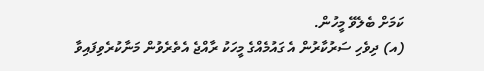ކަމަށް ބެލެވޭ މީހުން.
(އ) ދިވެހި ސަރުކާރުން އެ ގައުމެއްގެ މީހަކު ރާއްޖެ އެތެރެވުން މަނާކުރެވިފައިވާ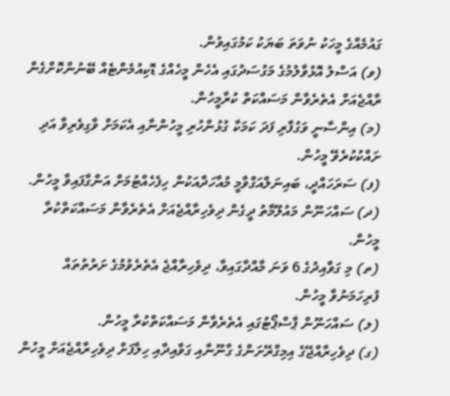ގައުމެއްގެ މީހަކު ނުވަތަ ބަޔަކު ކަމުގައިވުން.
(ވ) އަސްލު އޮޅުވާލުމުގެ މަގުސަދުގައި އެހެން މީހެއްގެ ޑޮކިއުމެންޓެއް ބޭނުންކޮށްގެން ރާއްޖެއަށް އެތެރެވާން މަސައްކަތް ކުރާމީހުން.
(މ) އިންސާނީ ވަގުފާރި ފަދަ ކަމަކާ ގުޅުންހުރި މީހުންނާއި އެކަމަށް ވާގިވެރިވާ އަދި ށައްކުކުރެވޭ މީހުން.
(ފ) ސަރަހައްދީ، ބައިނަލްއަގްވާމީ މުއާހަދާއަކުން ހިފެހެއްޓުމަށް އަންގާފައިވާ މީހުން.
(ދ) ސައްހަނޫން މައުލޫމާތު ދީގެން ދިވެހިރާއްޖެއަށް އެތެރެވާން މަސައްކަތްކުރާ މީހުން.
(ތ) މި ގަވާއިދުގެ 6 ވަނަ މާއްދާގައިވާ، ދިވެހިރާއްޖެ އެތެރެވުމުގެ ށަރުތުތައް ފުރިހަމަނުވާ މީހުން.
(ލ) ސައްހަނޫން ޕާސްޕޯޓުގައި އެތެރެވާން މަސައްކަތްކުރާ މީހުން.
(ގ) ދިވެހިރާއްޖޭގެ އިމިގްރޭށަންގެ ގާނޫނާއި ގަވާއިދާއި ހިލާފަށް ދިވެހިރާއްޖެއަށް މީހުން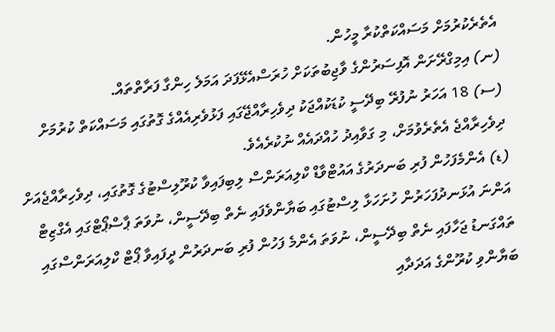އެތެރެކުރުމަށް މަސައްކަތްކުރާ މީހުން.
(ނ) އިމިގްރޭށަން އޮފިސަރުންގެ ވާޖިބުތަކަށް ހުރަސްއެޅޭފަދަ އަމަލެ ހިންގާ ފަރާތްތައް.
(ސ) 18 އަހަރު ނުފުރޭ ބިދޭސީ ކުޑަކުއްޖަކު ދިވެހިރާއްޖޭގައި ފަޅުވެރިއެއްގެ ގޮތުގައި މަސައްކަތް ކުރުމަށް ދިވެހިރާއްޖެ އެތެރެވުމަށް، މި ގަވާއިދު ހުއްދައެއް ނުކުރެއެވެ.
(ޑ) އެންމެފަހުން ފުރި ބަނދަރުގެ އައުޓްވާޑް ކްލިއަރަންސް ލިބިފައިވާ ކުރޫލިސްޓުގެ ގޮތުގައި، ދިވެހިރާއްޖެއަށް އަންނަ އުޅަނދުފަހަރުން ހުށަހަޅާ ލިސްޓުގައި ބަޔާންވެފައި ނެތް ބިދޭސީން، ނުވަތަ ޕާސްޕޯޓްގައި އެގްޒިޓް ތައްގަނޑު ޖަހާފައި ނެތް ބިދޭސީން، ނުވަތަ އެންމެ ފަހުން ފުރި ބަނދަރުން ދީފައިވާ ޕޯޓް ކްލިއަރަންސްގައި ބަޔާންވި ކުރޫންގެ އަދަދާއި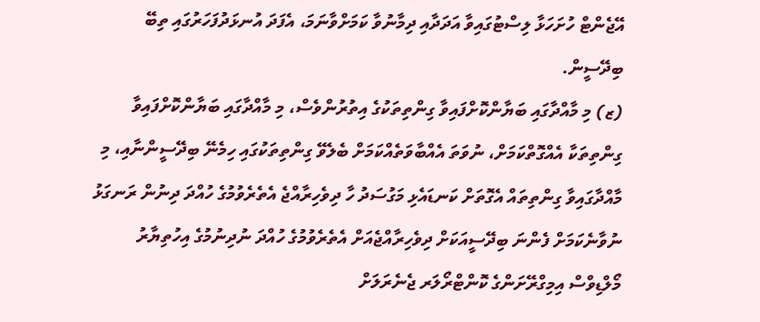އޭޖެންޓް ހުށަހަޅާ ލިސްޓުގައިވާ އަދަދާއި ދިމާނުވާ ކަމަށްވާނަމަ، އެފަދަ އުނޅަދުފަހަރުގައި ތިބޭ ބިދޭސީން.
(ޒ) މި މާއްދާގައި ބަޔާންކޮށްފައިވާ ގިންތިތަކުގެ އިތުރުންވެސް، މި މާއްދާގައި ބަޔާންކޮށްފައިވާ ގިންތިތަކާ އެއްގޮތްކަމަށް، ނުވަތަ އެއްބާވަތެއްކަމަށް ބެލެވޭ ގިންތިތަކުގައި ހިމެނޭ ބިދޭސީންނާއި، މި މާއްދާގައިވާ ގިންތިތައް އެގޮތަށް ކަނޑައެޅި މަގުސަދު ހާ ދިވެހިރާއްޖެ އެތެރެވުމުގެ ހުއްދަ ދިނުން ރަނގަޅު ނުވާނެކަމަށް ފެންނަ ބިދޭސީއަކަށް ދިވެހިރާއްޖެއަށް އެތެރެވުމުގެ ހުއްދަ ނުދިނުމުގެ އިހުތިޔާރު މޯލްޑިވްސް އިމިގްރޭށަންގެ ކޮންޓްރޯލަރ ޖެނެރަލަށް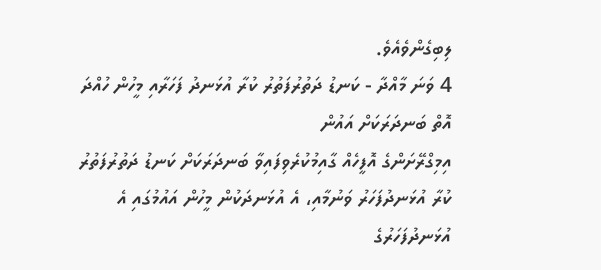ލިބިގެންވެއެވެ.
4 ވަނަ މާއްދާ - ކަނޑު ދަތުރުފަތުރު ކުރާ އުޅަނދު ފަހަރާއި މީހުން ހުއްދަ އޮތް ބަނދަރަކަށް އައުން
އިމިގްރޭށަންގެ އޮފީހެއް ގާއިމުކުރެވިފައިވާ ބަނދަރަކަށް ކަނޑު ދަތުރުފަތުރު ކުރާ އުޅަނދުފަހަރު ވަނުމާއި، އެ އުޅަނދަކުން މީހުން އައުމުގައި އެ އުޅަނދުފަހަރުގެ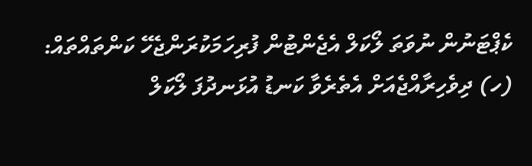ކެޕްޓަނުން ނުވަތަ ލޯކަލް އެޖެންޓުން ފުރިހަމަކުރަންޖެހޭ ކަންތައްތައް:
(ހ) ދިވެހިރާއްޖެއަށް އެތެރެވާ ކަނޑު އުޅަނދުފަ ލޯކަލް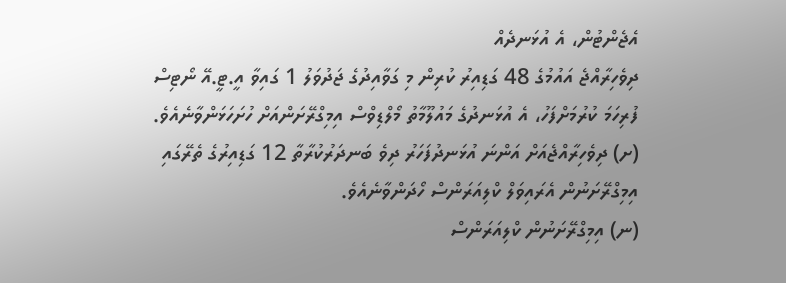އެޖެންޓުން، އެ އުޅަނދެއް
ދިވެހިރާއްޖެ އައުމުގެ 48 ގަޑިއިރު ކުރިން މި ގަވާއިދުގެ ޖަދުވަލު 1 ގައިވާ އީ.ޓީ.އޭ ނޯޓިސް ފުރިހަމަ ކުރުމަށްފަހު، އެ އުޅަނދުގެ މައުލޫމާތު މޯލްޑިވްސް އިމިގްރޭށަންއަށް ހުށަހަޅަންވާނެއެވެ.
(ށ) ދިވެހިރާއްޖެއަށް އަންނަ އުޅަނދުފަހަރު ދިވެ ބަނދަރުކުރާތާ 12 ގަޑިއިރުގެ ތެރޭގައި އިމިގްރޭށަނުން އެރައިވަލް ކްލިއަރަންސް ހޯދަންވާނެއެވެ.
(ނ) އިމިގްރޭށަނުން ކްލިއަރަންސް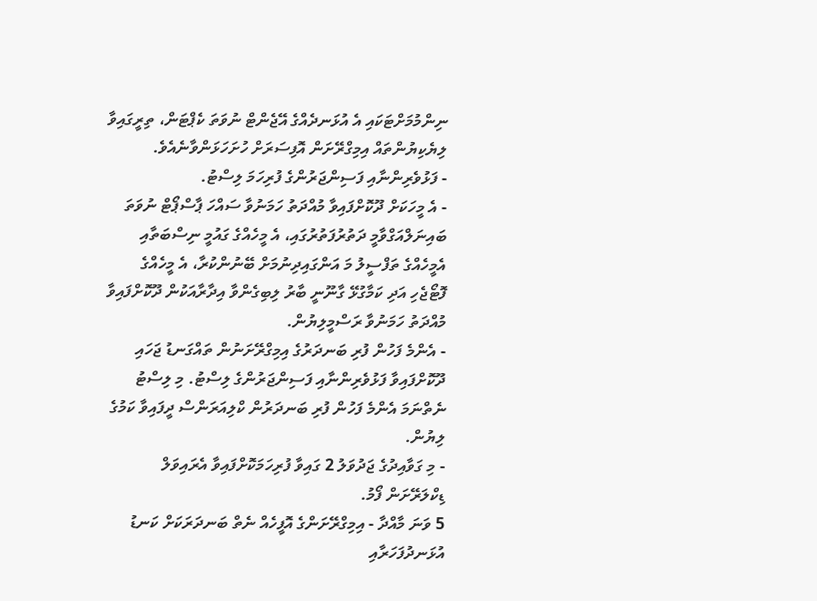ނިންމުމަށްޓަކައި އެ އުޅަނދެއްގެ އޭޖެންޓް ނުވަތަ ކެޕްޓަން، ތިރީގައިވާ ލިޔެކިޔުންތައް އިމިގްރޭށަން އޮފިސަރަށް ހުށަހަޅަންވާނެއެވެ.
- ފަޅުވެރިންނާއި ފަސިންޖަރުންގެ ފުރިހަމަ ލިސްޓު.
- އެ މީހަކަށް ދޫކޮށްފައިވާ މުއްދަތު ހަމަނުވާ ސައްހަ ޕާސްޕޯޓް ނުވަތަ ބައިނަލްއަގްވާމީ ދަތުރުފަތުރުގައި، އެ މީހެއްގެ ގައުމީ ނިސްބަތާއި އެމީހެއްގެ ތަފްސީލު މަ އަންގައިދިނުމަށް ބޭނުންކުރާ، އެ މީހެއްގެ ފޮޓޯޖެހި އަދި ކަމާގުޅޭ ގާނޫނީ ބާރު ލިބިގެންވާ އިދާރާއަކުން ދޫކޮށްފައިވާ މުއްދަތު ހަމަނުވާ ރަސްމީލިޔުން.
- އެންމެ ފަހުން ފުރި ބަނދަރުގެ އިމިގްރޭށަނުން ތައްގަނޑު ޖަހައި ދޫކޮށްފައިވާ ފަޅުވެރިންނާއި ފަސިންޖަރުންގެ ލިސްޓު. މި ލިސްޓު ނެތްނަމަ އެންމެ ފަހުން ފުރި ބަނދަރުން ކްލިއަރަންސް ދީފައިވާ ކަމުގެ ލިޔުން.
- މި ގަވާއިދުގެ ޖަދުވަލު 2 ގައިވާ ފުރިހަމަކޮށްފައިވާ އެރައިވަލް ޑިކްލަރޭށަން ފޯމު.
5 ވަނަ މާއްދާ - އިމިގްރޭށަންގެ އޮފީހެއް ނެތް ބަނދަރަކަށް ކަނޑު އުޅަނދުފަހަރާއި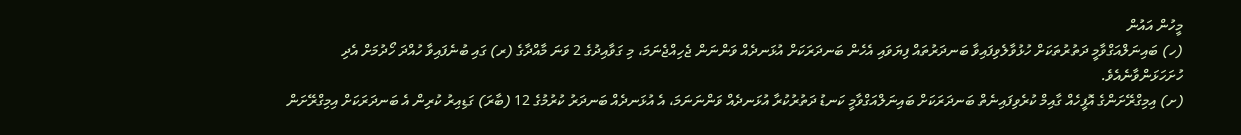މީހުން އައުން
(ހ) ބައިނަލްއަގްވާމީ ދަތުރުތަކަށް ހުޅުވާލެވިފައިވާ ބަނދަރުތައް ފިޔަވައި އެހެން ބަނދަރަކަށް އުޅަނދެއް ވަންނަން ޖެހިއްޖެނަމަ، މި ގަވާއިދުގެ 2 ވަނަ މާއްދާގެ (ރ) ގައި ބުނެފައިވާ ހުއްދަ ހޯދުމަށް އެދި ހުށަހަޅަންވާނެއެވެ.
(ށ) އިމިގްރޭށަންގެ އޮފީހެއް ގާއިމް ކުރެވިފައިނެތް ބަނދަރަކަށް ބައިނަލްއަގްވާމީ ކަނޑު ދަތުރުކުރާ އުޅަނދެއް ވަންނަނަމަ، އެ އުޅަނދެއް ބަނދަރު ކުރުމުގެ 12 (ބާރަ) ގަޑިއިރު ކުރިން އެ ބަނދަރަކަށް އިމިގްރޭށަން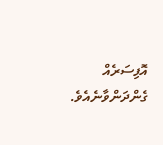އޮފިސަރެއް ގެންދަންވާނެއެވެ.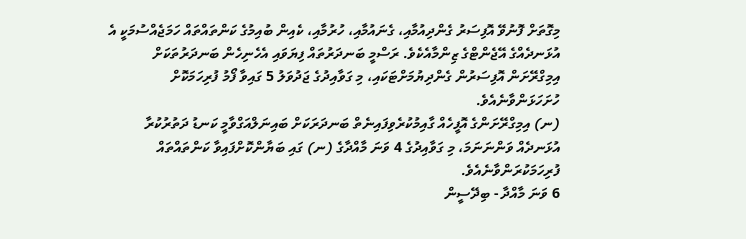މިގޮތަށް ފޮނުވޭ އޮފިސަރު ގެންދިއުމާއި، ގެނައުމާއި، ހުރުމާއި، ކެއިން ބުއިމުގެ ކަންތައްތައް ހަމަޖެއްސުމަކީ އެ އުޅަނދެއްގެ އޭޖެންޓްގެ ޒިންމާއެކެވެ. ރަސްމީ ބަނދަރުތައް ފިޔަވައި އެހެނިހެން ބަނދަރުތަކަށް އިމިގްރޭށަން އޮފިސަރުން ގެންދިޔުމަށްޓަކައި، މި ގަވާއިދުގެ ޖަދުވަލު 5 ގައިވާ ފޯމު ފުރިހަމަކޮށް ހުށަހަޅަންވާނެއެވެ.
(ނ) އިމިގްރޭށަންގެ އޮފީހެއް ގާއިމުކުރެވިފައިނެތް ބަނދަރަކަށް ބައިނަލްއަގްވާމީ ކަނޑު ދަތުރުކުރާ އުޅަނދެއް ވަންނަނަމަ، މި ގަވާއިދުގެ 4 ވަނަ މާއްދާގެ (ނ) ގައި ބަޔާންކޮށްފައިވާ ކަންތައްތައް ފުރިހަމަކުރަންވާނެއެވެ.
6 ވަނަ މާއްދާ - ބިދޭސީން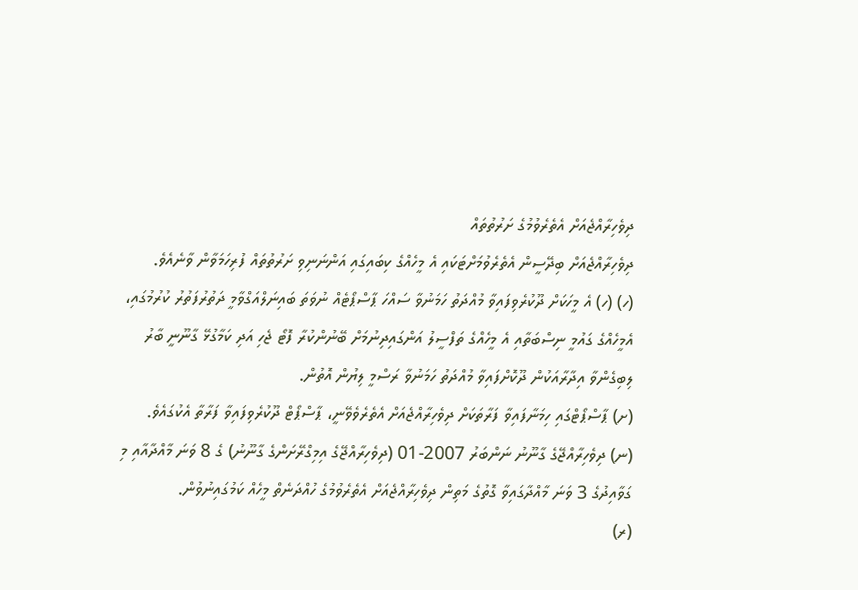ދިވެހިރާއްޖެއަށް އެތެރެވުމުގެ ށަރުތުތައް
ދިވެހިރާއްޖެއަށް ބިދޭސީން އެތެރެވުމަށްޓަކައި އެ މީހެއްގެ ކިބައިގައި އަންނަނިވި ށަރުތުތައް ފުރިހަމަވާން ވާނެއެވެ.
(ހ) (ހ) އެ މީހަކަށް ދޫކުރެވިފައިވާ މުއްދަތު ހަމަނުވާ ސައްހަ ޕާސްޕޯޓެއް ނުވަތަ ބައިނަލްއަގްވާމީ ދަތުރުފަތުރު ކުރުމުގައި، އެމީހެއްގެ ގައުމީ ނިސްބަތާއި އެ މީހެއްގެ ތަފްސީލު އަންގައިދިނުމަށް ބޭނުންކުރާ ފޮޓޯ ޖެހި އަދި ކަމާގުޅޭ ގާނޫނީ ބާރު ލިބިގެންވާ އިދާރާއަކުން ދޫކޮށްފައިވާ މުއްދަތު ހަމަނުވާ ރަސްމީ ލިޔުން އޮތުން.
(ށ) ޕާސްޕޯޓްގައި ހިމަނާފައިވާ ފަރާތަކަށް ދިވެހިރާއްޖެއަށް އެތެރެވެވޭނީ، ޕާސްޕޯޓް ދޫކުރެވިފައިވާ ފަރާތާ އެކުގައެވެ.
(ނ) ދިވެހިރާއްޖޭގެ ގާނޫނު ނަންބަރު 2007-01 (ދިވެހިރާއްޖޭގެ އިމިގްރޭށަންގެ ގާނޫނު) ގެ 8 ވަނަ މާއްދާއާއި މި ގަވާއިދުގެ 3 ވަނަ މާއްދާގައިވާ ގޮތުގެ މަތިން ދިވެހިރާއްޖެއަށް އެތެރެވުމުގެ ހުއްދަނެތް މީހެއް ކަމުގައިނުވުން.
(ރ)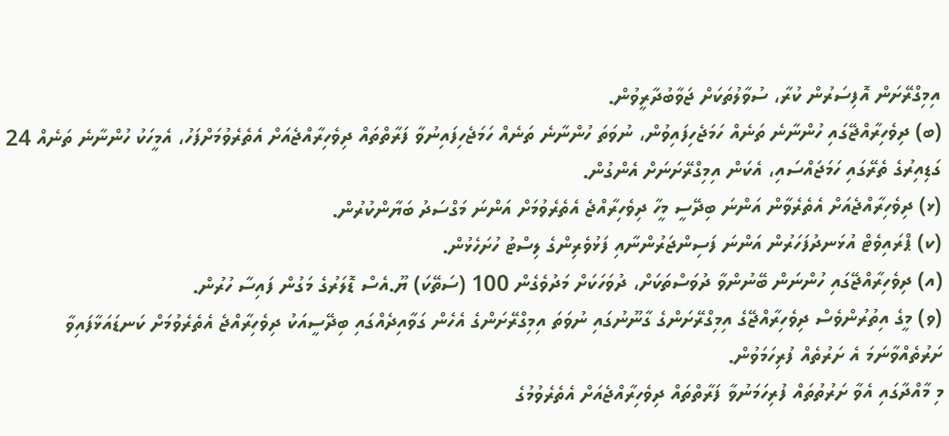އިމިގްރޭށަން އޮފިސަރުން ކުރާ، ސުވާލުތަކަށް ޖަވާބުދާރީވުން.
(ބ) ދިވެހިރާއްޖޭގައި ހުންނާނެ ތަނެއް ހަމަޖެހިފައިވުން، ނުވަތަ ހުންނާނެ ތަނެއް ހަމަޖެހިފައިނުވާ ފަރާތްތައް ދިވެހިރާއްޖެއަށް އެތެރެވުމަށްފަހު، އެމީހަކު ހުންނާނެ ތަނެއް 24 ގަޑިއިރުގެ ތެރޭގައި ހަމަޖައްސައި، އެކަން އިމިގްރޭށަނަށް އެންގުން.
(ޅ) ދިވެހިރާއްޖެއަށް އެތެރެވާން އަންނަ ބިދޭސީ މީހާ ދިވެހިރާއްޖެ އެތެރެވުމަށް އަންނަ މަގްސަދު ބަޔާންކުރުން.
(ކ) ޕްރައިވެޓް އުޅަނދުފަހަރުން އަންނަ ފަސިންޖަރުންނާއި ފަޅުވެރިންގެ ލިސްޓު ހުށަހެޅުން.
(އ) ދިވެހިރާއްޖޭގައި ހުންނަން ބޭނުންވާ ދުވަސްތަކަށް، ދުވަހަކަށް މަދުވެގެން 100 (ސަތޭކަ) ޔޫ.އެސް ޑޮލަރުގެ މަގުން ފައިސާ ހުރުން.
(ވ) މީގެ އިތުރުންވެސް ދިވެހިރާއްޖޭގެ އިމިގްރޭށަންގެ ގާނޫނުގައި ނުވަތަ އިމިގްރޭށަންގެ އެހެން ގަވާއިދެއްގައި ބިދޭސީއަކު ދިވެހިރާއްޖެ އެތެރެވުމަށް ކަނޑައަޅާފައިވާ ށަރުތެއްވާނަމަ އެ ށަރުތެއް ފުރިހަމަވުން.
މި މާއްދާގައި އެވާ ށަރުތުތައް ފުރިހަމަނުވާ ފަރާތްތައް ދިވެހިރާއްޖެއަށް އެތެރެވުމުގެ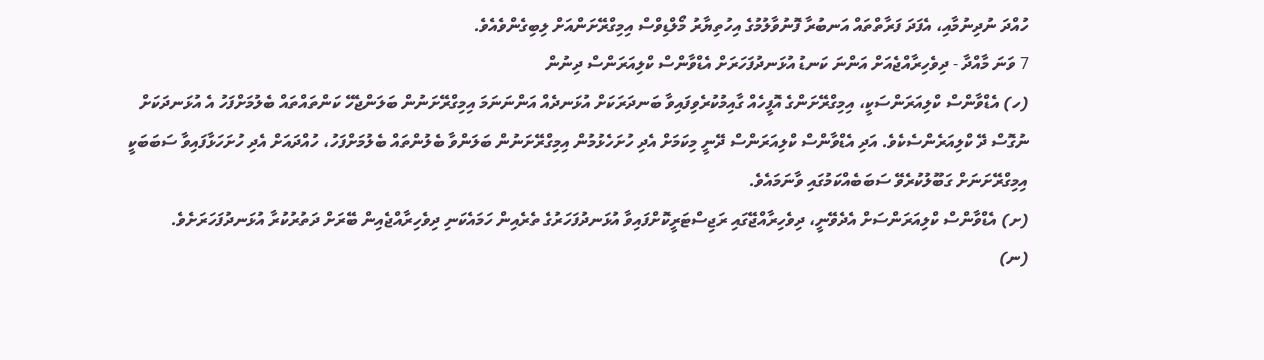ހުއްދަ ނުދިނުމާއި، އެފަދަ ފަރާތްތައް އަނބުރާ ފޮނުވާލުމުގެ އިހުތިޔާރު މޯލްޑިވްސް އިމިގްރޭށަންއަށް ލިބިގެންވެއެވެ.
7 ވަނަ މާއްދާ - ދިވެހިރާއްޖެއަށް އަންނަ ކަނޑު އުޅަނދުފަހަރަށް އެޑްވާންސް ކްލިއަރަންސް ދިނުން
(ހ) އެޑްވާންސް ކްލިއަރަންސަކީ، އިމިގްރޭށަންގެ އޮފީހެއް ގާއިމުކުރެވިފައިވާ ބަނދަރަކަށް އުޅަނދެއް އަންނަނަމަ އިމިގްރޭށަނުން ބަލަންޖެހޭ ކަންތައްތައް ބެލުމަށްފަހު އެ އުޅަނދަކަށް ނުގޮސް ދޭ ކްލިއަރެންސެކެވެ. އަދި އެޑްވާންސް ކްލިއަރަންސް ދޭނީ މިކަމަށް އެދި ހުށަހެޅުމުން އިމިގްރޭށަނުން ބަލަންވާ ބެލުންތައް ބެލުމަށްފަހު، ހުއްދައަށް އެދި ހުށަހަޅާފައިވާ ސަބަބަކީ އިމިގްރޭށަނަށް ގަބޫލުކުރެވޭ ސަބަބެއްކަމުގައި ވާނަމައެވެ.
(ށ) އެޑްވާންސް ކްލިއަރަންސަށް އެދެވޭނީ، ދިވެހިރާއްޖޭގައި ރަޖިސްޓަރީކޮށްފައިވާ އުޅަނދުފަހަރުގެ ތެރެއިން ހަމައެކަނި ދިވެހިރާއްޖެއިން ބޭރަށް ދަތުރުކުރާ އުޅަނދުފަހަރަށެވެ.
(ނ)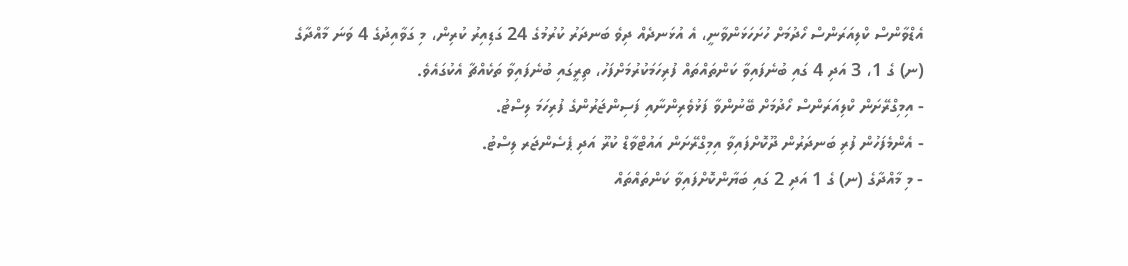އެޑްވާންސް ކްލިއަރަންސް ހޯދުމަށް ހުށަހަޅަންވާނީ، އެ އުޅަނދެއް ދިވެ ބަނދަރު ކުރުމުގެ 24 ގަޑިއިރު ކުރިން، މި ގަވާއިދުގެ 4 ވަނަ މާއްދާގެ (ނ) ގެ 1، 3 އަދި 4 ގައި ބުނެފައިވާ ކަންތައްތައް ފުރިހަމަކުރުމަށްފަހު، ތިރީގައި ބުނެފައިވާ ތަކެއްޗާ އެކުގައެވެ.
- އިމިގްރޭށަން ކްލިއަރަންސް ހޯދުމަށް ބޭނުންވާ ފަޅުވެރިންނާއި ފަސިންޖަރުންގެ ފުރިހަމަ ލިސްޓު.
- އެންމެފަހުން ފުރި ބަނދަރުން ދޫކޮށްފައިވާ އިމިގްރޭށަން އައުޓްވާޑް ކުރޫ އަދި ޕެސެންޖަރ ލިސްޓު.
- މި މާއްދާގެ (ނ) ގެ 1 އަދި 2 ގައި ބަޔާންކޮށްފައިވާ ކަންތައްތައް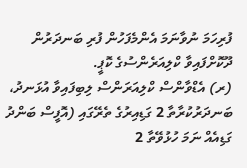ފުރިހަމަ ނުވާނަމަ އެންމެފަހުން ފުރި ބަނދަރުން ދޫކޮށްފައިވާ ކްލިއަރެންސުގެ ކޮޕީ.
(ރ) އެޑްވާންސް ކްލިއަރަންސް ލިބިފައިވާ އުޅަނދު، ބަނދަރުކުރާތާ 2 ގަޑިއިރުގެ ތެރޭގައި (އޮފީސް ބަންދު ގަޑިއެއް ނަމަ ހުޅުވޭތާ 2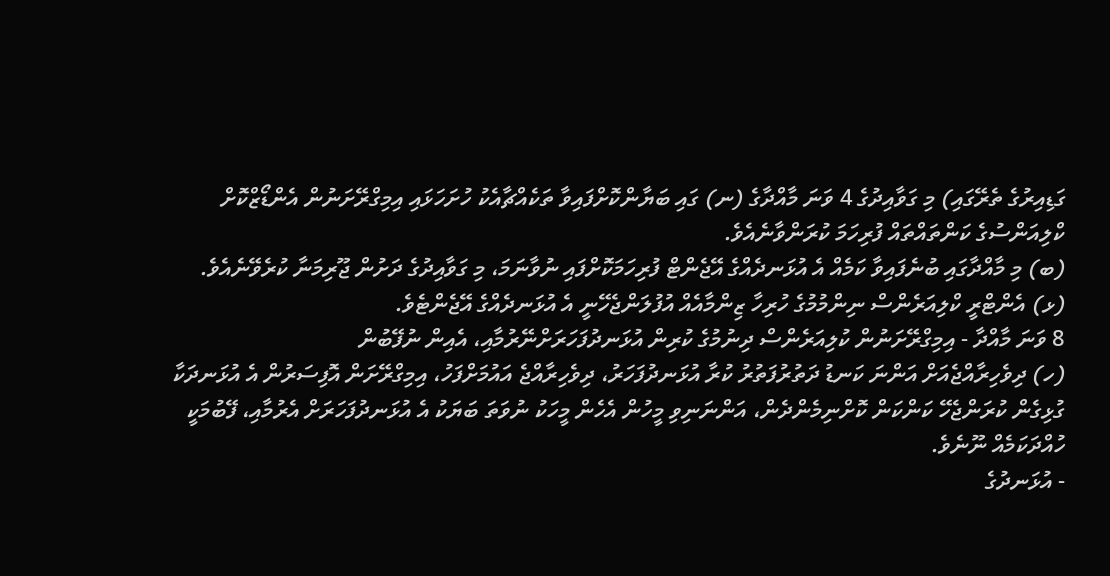ގަޑިއިރުގެ ތެރޭގައި) މި ގަވާއިދުގެ 4 ވަނަ މާއްދާގެ (ނ) ގައި ބަޔާންކޮށްފައިވާ ތަކެއްޗާއެކު ހުށަހަޅައި އިމިގްރޭށަނުން އެންޑޯޒްކޮށް ކްލިއަންސުގެ ކަންތައްތައް ފުރިހަމަ ކުރަންވާނެއެވެ.
(ބ) މި މާއްދާގައި ބުނެފައިވާ ކަމެއް އެ އުޅަނދެއްގެ އޭޖެންޓް ފުރިހަމަކޮށްފައި ނުވާނަމަ، މި ގަވާއިދުގެ ދަށުން ޖޫރިމަނާ ކުރެވޭނެއެވެ.
(ޅ) އެންޓްރީ ކްލިއަރެންސް ނިންމުމުގެ ހުރިހާ ޒިންމާއެއް އުފުލަންޖެހޭނީ އެ އުޅަނދެއްގެ އޭޖެންޓެވެ.
8 ވަނަ މާއްދާ - އިމިގްރޭށަނުން ކުލިއަރެންސް ދިނުމުގެ ކުރިން އުޅަނދުފަހަރަށްނޭރުމާއި، އެއިން ނުފޭބުން
(ހ) ދިވެހިރާއްޖެއަށް އަންނަ ކަނޑު ދަތުރުފަތުރު ކުރާ އުޅަނދުފަހަރު، ދިވެހިރާއްޖެ އައުމަށްފަހު، އިމިގްރޭށަން އޮފިސަރުން އެ އުޅަނދަކާ ގުޅިގެން ކުރަންޖެހޭ ކަންކަން ކޮށްނިމެންދެން، އަންނަނިވި މީހުން އެހެން މީހަކު ނުވަތަ ބަޔަކު އެ އުޅަނދުފަހަރަށް އެރުމާއި، ފޭބުމަކީ ހުއްދަކަމެއް ނޫނެވެ.
- އުޅަނދުގެ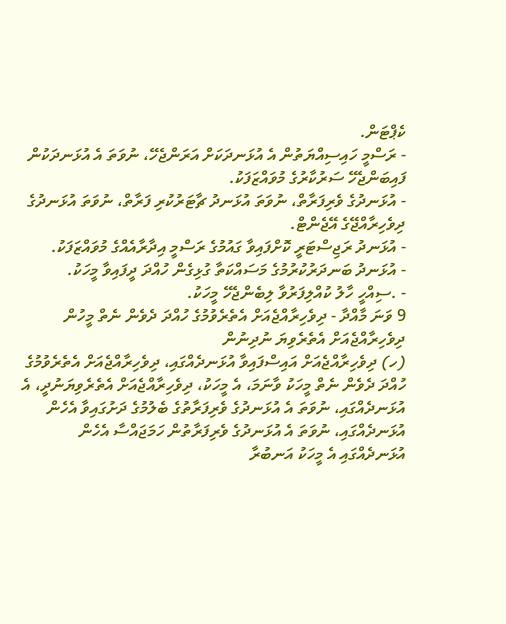ކެޕްޓަން.
- ރަސްމީ ހައިސިއްޔަތުން އެ އުޅަނދަކަށް އަރަންޖެހޭ، ނުވަތަ އެ އުޅަނދަކުން ފައިބަންޖެހޭ ސަރުކާރުގެ މުވައްޒަފަކު.
- އުޅަނދުގެ ވެރިފަރާތް، ނުވަތަ އުޅަނދު ޗާޓަރުކުރި ފަރާތް، ނުވަތަ އުޅަނދުގެ ދިވެހިރާއްޖޭގެ އޭޖެންޓް.
- އުޅަނދު ރަޖިސްޓަރީ ކޮށްފައިވާ ގައުމުގެ ރަސްމީ އިދާރާއެއްގެ މުވައްޒަފަކު.
- އުޅަނދު ބަނދަރުކުރުމުގެ މަސައްކަތާ ގުޅިގެން ހުއްދަ ދީފައިވާ މީހަކު.
- .ސިއްހީ ހާލު ކުއްލިފަރުވާ ލިބެންޖެހޭ މީހަކު.
9 ވަނަ މާއްދާ - ދިވެހިރާއްޖެއަށް އެތެރެވުމުގެ ހުއްދަ ދެވެން ނެތް މީހުން ދިވެހިރާއްޖެއަށް އެތެރެވިޔަ ނުދިނުން
(ހ) ދިވެހިރާއްޖެއަށް އައިސްފައިވާ އުޅަނދެއްގައި، ދިވެހިރާއްޖެއަށް އެތެރެވުމުގެ ހުއްދަ ދެވެން ނެތް މީހަކު ވާނަމަ، އެ މީހަކު، ދިވެހިރާއްޖެއަށް އެތެރެވިޔަނުދީ، އެ އުޅަނދެއްގައި، ނުވަތަ އެ އުޅަނދުގެ ވެރިފަރާތުގެ ބެލުމުގެ ދަށުގައިވާ އެހެން އުޅަނދެއްގައި، ނުވަތަ އެ އުޅަނދުގެ ވެރިފަރާތުން ހަމަޖައްސާ އެހެން އުޅަނދެއްގައި އެ މީހަކު އަނބުރާ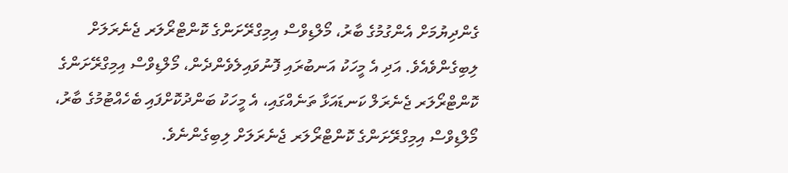ގެންދިޔުމަށް އެންގުމުގެ ބާރު، މޯލްޑިވްސް އިމިގްރޭށަންގެ ކޮންޓްރޯލަރ ޖެނެރަލަށް ލިބިގެންވެއެވެ. އަދި އެ މީހަކު އަނބުރައި ފޮނުވައިލެވެންދެން، މޯލްޑިވްސް އިމިގްރޭށަންގެ ކޮންޓްރޯލަރ ޖެނެރަލް ކަނޑައަޅާ ތަނެއްގައި، އެ މީހަކު ބަންދުކޮށްފައި ބެހެއްޓުމުގެ ބާރު، މޯލްޑިވްސް އިމިގްރޭށަންގެ ކޮންޓްރޯލަރ ޖެނެރަލަށް ލިބިގެންނެވެ.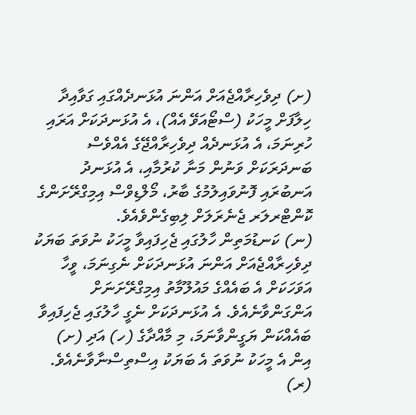(ށ) ދިވެހިރާއްޖެއަށް އަންނަ އުޅަނދެއްގައި ގަވާއިދާ ހިލާފަށް މީހަކު (ސްޓޯއަވޭ އެއް)، އެ އުޅަނދަކަށް އަރައި ހުރިނަމަ، އެ އުޅަނދެއް ދިވެހިރާއްޖޭގެ އެއްވެސް ބަނދަރަކަށް ވަނުން މަނާ ކުރުމާއި، އެ އުޅަނދު އަނބުރައި ފޮނުވައިލުމުގެ ބާރު، މޯލްޑިވްސް އިމިގްރޭށަންގެ ކޮންޓްރލަރ ޖެނެރަލަށް ލިބިގެންވެއެވެ.
(ނ) ކަނޑުމަތިން ހާލުގައި ޖެހިފައިވާ މީހަކު ނުވަތަ ބަޔަކު ދިވެހިރާއްޖެއަށް އަންނަ އުޅަނދަކަށް ނެގިނަމަ، ވީހާ އަވަހަކަށް އެ ބައެއްގެ މައުލޫމާތު އިމިގްރޭށަނަށް އަންގަންވާނެއެވެ. އެ އުޅަނދަކަށް ނެގީ ހާލުގައި ޖެހިފައިވާ ބައެއްކަން ޔަގީންވާނަމަ، މި މާއްދާގެ (ހ) އަދި (ށ) އިން އެ މީހަކު ނުވަތަ އެ ބަޔަކު އިސްތިސްނާވާނެއެވެ.
(ރ)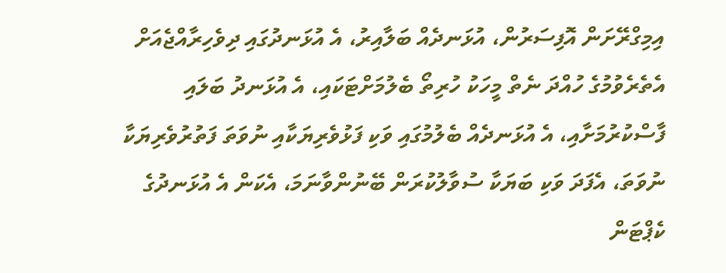އިމިގްރޭށަން އޮފިސަރުން، އުޅަނދެއް ބަލާއިރު، އެ އުޅަނދުގައި ދިވެހިރާއްޖެއަށް އެތެރެވުމުގެ ހުއްދަ ނެތް މީހަކު ހުރިތޯ ބެލުމަށްޓަކައި، އެ އުޅަނދު ބަލައި ފާސްކުރުމަށާއި، އެ އުޅަނދެއް ބެލުމުގައި ވަކި ފަޅުވެރިޔަކާއި ނުވަތަ ފަތުރުވެރިޔަކާ ނުވަތަ، އެފަދަ ވަކި ބަޔަކާ ސުވާލުކުރަން ބޭނުންވާނަމަ، އެކަން އެ އުޅަނދުގެ ކެޕްޓަން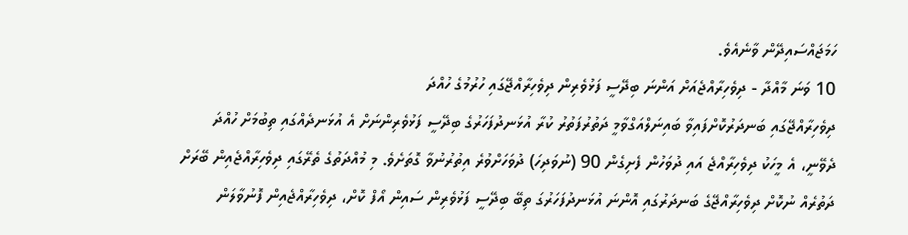ހަމަޖައްސައިދޭން ވާނެއެވެ.
10 ވަނަ މާއްދާ - ދިވެހިރާއްޖެއަށް އަންނަ ބިދޭސީ ފަޅުވެރިން ދިވެހިރާއްޖޭގައި ހުރުމުގެ ހުއްދަ
ދިވެހިރާއްޖޭގައި ބަނދަރުކޮށްފައިވާ ބައިނަލްއަގްވާމީ ދަތުރުފަތުރު ކުރާ އުޅަނދުފަހަރުގެ ބިދޭސީ ފަޅުވެރިންނަށް އެ އުޅަނދެއްގައި ތިބުމަށް ހުއްދަ ދެވޭނީ، އެ މީހަކު ދިވެހިރާއްޖެ އައި ދުވަހުން ފެށިގެން 90 (ނުވަދިހަ) ދުވަހަށްވުރެ އިތުރުނުވާ ގޮތަށެވެ. މި މުއްދަތުގެ ތެރޭގައި ދިވެހިރާއްޖެއިން ބޭރަށް ދަތުރެއް ނުކޮށް ދިވެހިރާއްޖޭގެ ބަނދަރުގައި އޮންނަ އުޅަނދުފަހަރުގަ ތިބޭ ބިދޭސީ ފަޅުވެރިން ސައިން އޯފް ކޮށް، ދިވެހިރާއްޖެއިން ފޮނުވާލަން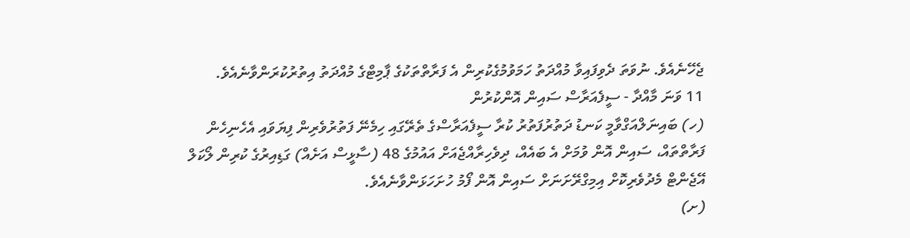ޖެހޭނެއެވެ. ނުވަތަ ދެވިފައިވާ މުއްދަތު ހަމަވުމުގެކުރިން އެ ފަރާތްތަކުގެ ޕާމިޓްގެ މުއްދަތު އިތުރުކުރަންވާނެއެވެ.
11 ވަނަ މާއްދާ - ސީފެއަރާސް ސައިން އޮންކުރުން
(ހ) ބައިނަލްއަގްވާމީ ކަނޑު ދަތުރުފަތުރު ކުރާ ސީފެއަރާސްގެ ތެރޭގައި ހިމެނޭ ފަތުރުވެރިން ފިޔަވައި އެހެނިހެން ފަރާތްތައް، ސައިން އޮން ވުމަށް އެ ބައެއް، ދިވެހިރާއްޖެއަށް އައުމުގެ 48 (ސާޅީސް އަށެއް) ގަޑިއިރުގެ ކުރިން ލޯކަލް އޭޖެންޓް މެދުވެރިކޮށް އިމިގްރޭށަނަށް ސައިން އޮން ފޯމު ހުށަހަޅަންވާނެއެވެ.
(ށ)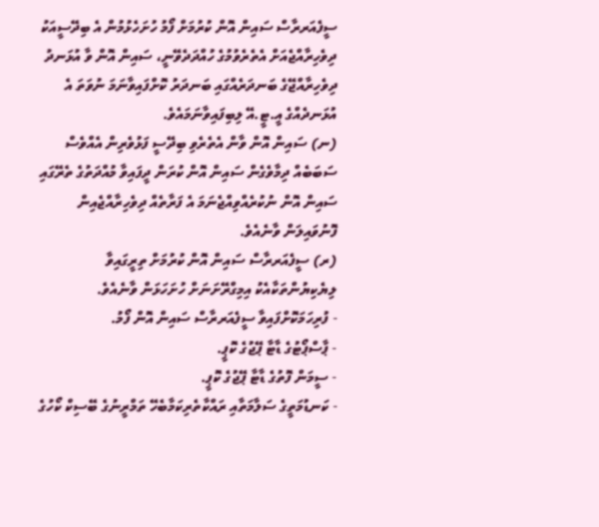ސީފެއަރރާސް ސައިން އޮން ކުރުމަށް ފޯމު ހުށަހެޅުމުން އެ ބިދޭސީއަކު ދިވެހިރާއްޖެއަށް އެތެރެވުމުގެ ހުއްދަދެވޭނީ، ސައިން އޮން ވާ އުޅަނދު ދިވެހިރާއްޖޭގެ ބަނދަރެއްގައި ބަނދަރު ކޮށްފައިވާނަމަ ނުވަތަ އެ އުޅަނދެއްގެ އީ.ޓީ.އޭ ލިބިފައިވާނަމައެވެ.
(ނ) ސައިން އޮން ވާން އެތެރެވި ބިދޭސީ ފަޅުވެރިން އެއްވެސް ސަބަބެއް ދިމާވެގެން ސައިން އޮން ކުރަން ދީފައިވާ މުއްދަތުގެ ތެރޭގައި ސައިން އޮން ނުކުރެއްވިއްޖެނަމަ އެ ފަރާތެއް ދިވެހިރާއްޖެއިން ފޮނުވައިލަން ވާނެއެވެ.
(ރ) ސީފެއަރރާސް ސައިން އޮން ކުރުމަށް ތިރީގައިވާ ލިޔެކިޔުންތަކާއެކު އިމިގްރޭށަނަށް ހުށަހަޅަން ވާނެއެވެ.
- ފުރިހަމަކޮށްފައިވާ ސީފެއަރރާސް ސައިން އޮން ފޯމު.
- ޕާސްޕޯޓުގެ ޑާޓާ ޕޭޖުގެ ކޮޕީ.
- ސީމަން ފޮތުގެ ޑާޓާ ޕޭޖުގެ ކޮޕީ.
- ކަނޑުމަތީގެ ސަލާމަތާއި ރައްކާތެރިކަމާބެހޭ ތަމްރީނުގެ ބޭސިކް ކޯހުގެ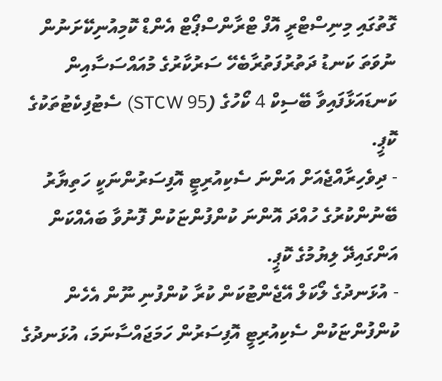ގޮތުގައި މިނިސްޓްރީ އޮފް ޓްރާންސްޕޯޓް އެންޑް ކޮމިއުނިކޭށަނުން ނުވަތަ ކަނޑު ދަތުރުފަތުރާބެހޭ ސަރުކާރުގެ މުއައްސަސާއިން ކަނޑައަޅާފައިވާ ބޭސިކް 4 ކޯހުގެ (95 STCW) ސެޓުފިކެޓުތަކުގެ ކޮޕީ.
- ދިވެހިރާއްޖެއަށް އަންނަ ސެކިއުރިޓީ އޮފިސަރުންނަކީ ހަތިޔާރު ބޭނުންކުރުގެ ހުއްދަ އޮންނަ ކުންފުންޏަކުން ފޮނުވާ ބައެއްކަން އަންގައިދޭ ލިޔުމުގެ ކޮޕީ.
- އުޅަނދުގެ ލޯކަލް އޭޖެންޓުކަން ކުރާ ކުންފުނި ނޫން އެހެން ކުންފުންޏަކުން ސެކިއުރިޓީ އޮފިސަރުން ހަމަޖައްސާނަމަ، އުޅަނދުގެ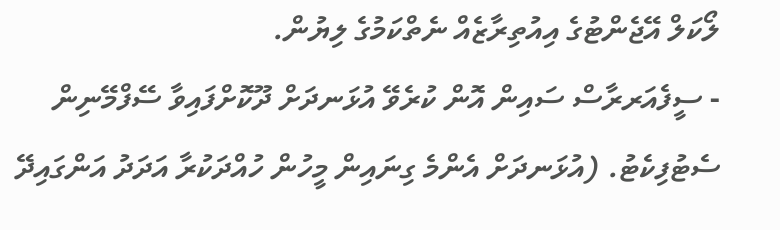ލޯކަލް އޭޖެންޓުގެ އިއުތިރާޒެއް ނެތްކަމުގެ ލިޔުން.
- ސީފެއަރރާސް ސައިން އޮން ކުރެވޭ އުޅަނދަށް ދޫކޮށްފައިވާ ސޭފްމޭނިން ސެޓުފިކެޓު. (އުޅަނދަށް އެންމެ ގިނައިން މީހުން ހުއްދަކުރާ އަދަދު އަންގައިދޭ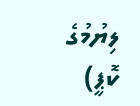ލިޔުމުގެ ކޮޕީ)